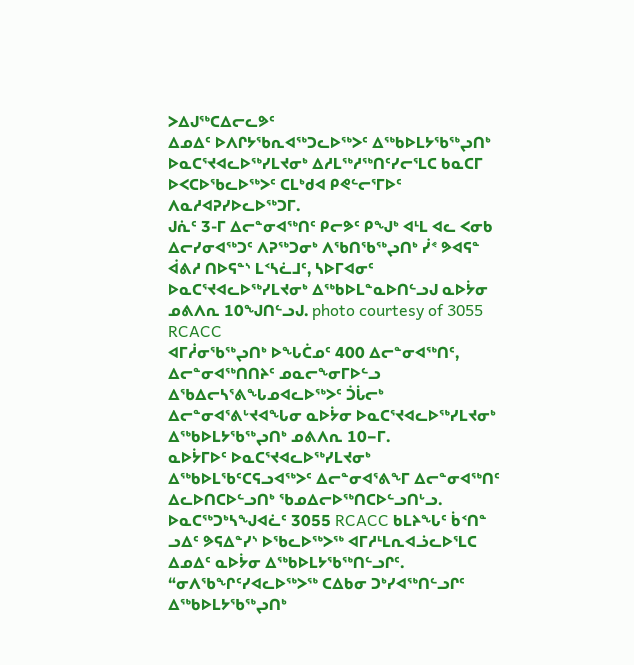ᐳᐃᒍᖅᑕᐃᓕᓚᕗᑦ
ᐃᓄᐃᑦ ᐅᐱᒋᔭᖃᕆᐊᖅᑐᓚᐅᖅᐳᑦ ᐃᖅᑲᐅᒪᔭᖃᖅᖢᑎᒃ ᐅᓇᑕᕐᔪᐊᓚᐅᖅᓯᒪᔪᓂᒃ ᐃᓱᒪᖅᓱᖅᑎᑦᓯᓕᕐᒪᑕ ᑲᓇᑕᒥ ᐅᐸᑕᐅᖃᓚᐅᖅᐳᑦ ᑕᒪᒃᑯᐊ ᑭᕙᓪᓕᕐᒥᐅᑦ ᐱᓇᓱᐊᕈᓯᐅᓚᐅᖅᑐᒥ.
ᒍᕇᑦ 3-ᒥ ᐃᓕᓐᓂᐊᖅᑎᑦ ᑭᓕᕗᑦ ᑭᖑᒃ ᐊᒻᒪ ᐊᓚ ᐸᓂᑲ ᐃᓕᓯᓂᐊᖅᑐᑦ ᐱᕈᖅᑐᓂᒃ ᐱᖃᑎᖃᖅᖢᑎᒃ ᓰᕝ ᕗᐊᕋᓐ ᐋᕕᓱ ᑎᐅᕋᓐᔅ ᒪᑉᓴᓛᒧᑦ, ᓴᐅᒥᐊᓂᑦ ᐅᓇᑕᕐᔪᐊᓚᐅᖅᓯᒪᔪᓂᒃ ᐃᖅᑲᐅᒪᓐᓇᐅᑎᓪᓗᒍ ᓇᐅᔮᓂ ᓄᕕᐱᕆ 10ᖑᑎᓪᓗᒍ. photo courtesy of 3055 RCACC
ᐊᒥᓲᓂᖃᖅᖢᑎᒃ ᐅᖓᑖᓄᑦ 400 ᐃᓕᓐᓂᐊᖅᑎᑦ, ᐃᓕᓐᓂᐊᖅᑎᑎᔨᑦ ᓄᓇᓕᖕᓂᒥᐅᓪᓗ ᐃᖃᐃᓕᓴᕐᕕᖓᓄᐊᓚᐅᖅᐳᑦ ᑑᒑᓕᒃ ᐃᓕᓐᓂᐊᕐᕕᒡᔪᐊᖓᓂ ᓇᐅᔮᓂ ᐅᓇᑕᕐᔪᐊᓚᐅᖅᓯᒪᔪᓂᒃ ᐃᖅᑲᐅᒪᔭᖃᖅᖢᑎᒃ ᓄᕕᐱᕆ 10−ᒥ.
ᓇᐅᔮᒥᐅᑦ ᐅᓇᑕᕐᔪᐊᓚᐅᖅᓯᒪᔪᓂᒃ ᐃᖅᑲᐅᒪᖃᑦᑕᕋᓗᐊᖅᐳᑦ ᐃᓕᓐᓂᐊᕐᕕᖕᒥ ᐃᓕᓐᓂᐊᖅᑎᑦ ᐃᓚᐅᑎᑕᐅᓪᓗᑎᒃ ᖃᓄᐃᓕᐅᖅᑎᑕᐅᓪᓗᑎᒡᓗ.
ᐅᓇᑕᖅᑐᒃᓴᖑᐊᓛᑦ 3055 RCACC ᑲᒪᔨᖓᑦ ᑳᑉᑎᓐ ᓗᐃᑦ ᕗᕋᐃᓐᓯᔅ ᐅᖃᓚᐅᖅᐳᖅ ᐊᒥᓱᒻᒪᕆᐊᓘᓚᐅᕐᒪᑕ ᐃᓄᐃᑦ ᓇᐅᔮᓂ ᐃᖅᑲᐅᒪᔭᖃᖅᑎᓪᓗᒋᑦ.
“ᓂᐱᖃᖏᑦᓯᐊᓚᐅᖅᐳᖅ ᑕᐃᑲᓂ ᑐᒃᓯᐊᖅᑎᓪᓗᒋᑦ ᐃᖅᑲᐅᒪᔭᖃᖅᖢᑎᒃ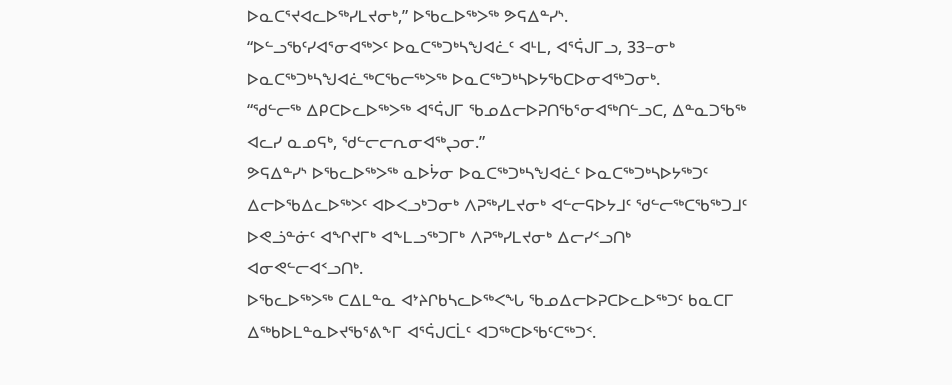ᐅᓇᑕᕐᔪᐊᓚᐅᖅᓯᒪᔪᓂᒃ,” ᐅᖃᓚᐅᖅᐳᖅ ᕗᕋᐃᓐᓯᔅ.
“ᐅᓪᓗᖃᑦᓯᐊᕐᓂᐊᖅᐳᑦ ᐅᓇᑕᖅᑐᒃᓴᖑᐊᓛᑦ ᐊᒻᒪ, ᐊᕐᕌᒍᒥᓗ, 33−ᓂᒃ ᐅᓇᑕᖅᑐᒃᓴᖑᐊᓛᖅᑕᖃᓕᖅᐳᖅ ᐅᓇᑕᖅᑐᒃᓴᐅᔭᖃᑕᐅᓂᐊᖅᑐᓂᒃ.
“ᖁᓪᓕᖅ ᐃᑭᑕᐅᓚᐅᖅᐳᖅ ᐊᕐᕌᒍᒥ ᖃᓄᐃᓕᐅᕈᑎᖃᕐᓂᐊᖅᑎᓪᓗᑕ, ᐃᓐᓇᑐᖃᖅ ᐊᓚᓯ ᓇᓄᕋᒃ, ᖁᓪᓕᓕᕆᓂᐊᖅᖢᓂ.”
ᕗᕋᐃᓐᓯᔅ ᐅᖃᓚᐅᖅᐳᖅ ᓇᐅᔮᓂ ᐅᓇᑕᖅᑐᒃᓴᖑᐊᓛᑦ ᐅᓇᑕᖅᑐᒃᓴᐅᔭᖅᑐᑦ ᐃᓕᐅᖃᐃᓚᐅᖅᐳᑦ ᐊᐅᐸᓗᒃᑐᓂᒃ ᐱᕈᖅᓯᒪᔪᓂᒃ ᐊᓪᓕᕋᐅᔭᒧᑦ ᖁᓪᓕᖅᑕᖃᖅᑐᒧᑦ ᐅᕙᓘᓐᓃᑦ ᐊᖏᔪᒥᒃ ᐊᖕᒪᓗᖅᑐᒥᒃ ᐱᕈᖅᓯᒪᔪᓂᒃ ᐃᓕᓯᑉᓗᑎᒃ ᐊᓂᕙᓪᓕᐊᑉᓗᑎᒃ.
ᐅᖃᓚᐅᖅᐳᖅ ᑕᐃᒪᓐᓇ ᐊᔾᔨᒋᑲᓴᓚᐅᖅᐸᖓ ᖃᓄᐃᓕᐅᕈᑕᐅᓚᐅᖅᑐᑦ ᑲᓇᑕᒥ ᐃᖅᑲᐅᒪᓐᓇᐅᔪᖃᕐᕕᖕᒥ ᐊᕐᕌᒍᑕᒫᑦ ᐊᑐᖅᑕᐅᖃᑦᑕᖅᑐᑉ.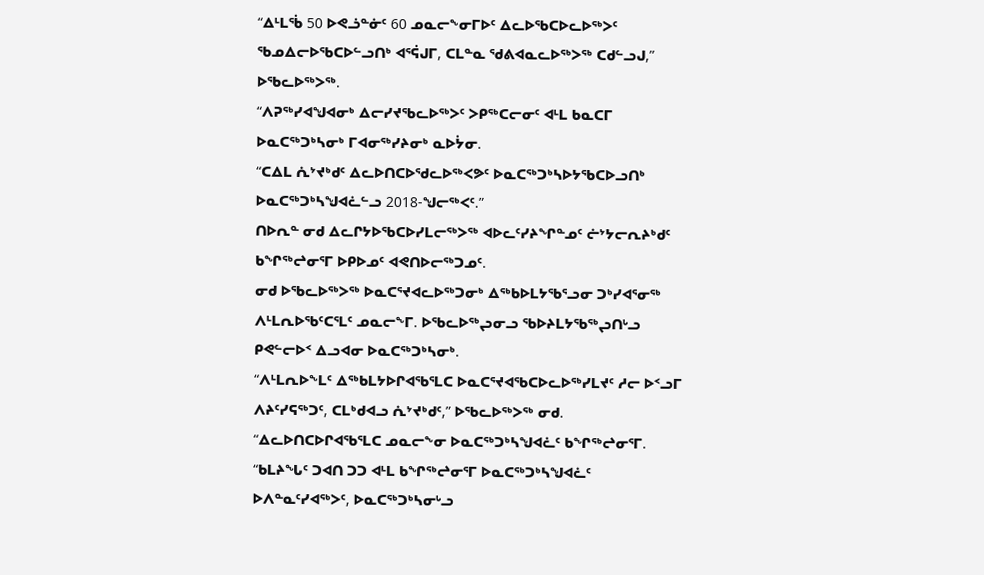“ᐃᒻᒪᖄ 50 ᐅᕙᓘᓐᓃᑦ 60 ᓄᓇᓕᖕᓂᒥᐅᑦ ᐃᓚᐅᖃᑕᐅᓚᐅᖅᐳᑦ ᖃᓄᐃᓕᐅᖃᑕᐅᓪᓗᑎᒃ ᐊᕐᕌᒍᒥ, ᑕᒪᓐᓇ ᖁᕕᐊᓇᓚᐅᖅᐳᖅ ᑕᑯᓪᓗᒍ,” ᐅᖃᓚᐅᖅᐳᖅ.
“ᐱᕈᖅᓯᐊᖑᐊᓂᒃ ᐃᓕᓯᔪᖃᓚᐅᖅᐳᑦ ᐳᑭᖅᑕᓕᓂᑦ ᐊᒻᒪ ᑲᓇᑕᒥ ᐅᓇᑕᖅᑐᒃᓴᓂᒃ ᒥᐊᓂᖅᓯᔨᓂᒃ ᓇᐅᔮᓂ.
“ᑕᐃᒪ ᕇᔾᔪᒃᑯᑦ ᐃᓚᐅᑎᑕᐅᖁᓚᐅᖅᐸᕗᑦ ᐅᓇᑕᖅᑐᒃᓴᐅᔭᖃᑕᐅᓗᑎᒃ ᐅᓇᑕᖅᑐᒃᓴᖑᐊᓛᓪᓗ 2018-ᖑᓕᖅᐸᑦ.”
ᑎᐅᕆᓐ ᓂᑯ ᐃᓚᒋᔭᐅᖃᑕᐅᓯᒪᓕᖅᐳᖅ ᐊᐅᓚᑦᓯᔨᖏᓐᓄᑦ ᓖᔾᔭᓕᕆᔨᒃᑯᑦ ᑲᖏᖅᖠᓂᕐᒥ ᐅᑭᐅᓄᑦ ᐊᕙᑎᐅᓕᖅᑐᓄᑦ.
ᓂᑯ ᐅᖃᓚᐅᖅᐳᖅ ᐅᓇᑕᕐᔪᐊᓚᐅᖅᑐᓂᒃ ᐃᖅᑲᐅᒪᔭᖃᕐᓗᓂ ᑐᒃᓯᐊᕐᓂᖅ ᐱᒻᒪᕆᐅᖃᑦᑕᕐᒪᑦ ᓄᓇᓕᖕᒥ. ᐅᖃᓚᐅᖅᖢᓂᓗ ᖃᐅᔨᒪᔭᖃᖅᖢᑎᒡᓗ ᑭᕙᓪᓕᐅᑉ ᐃᓗᐊᓂ ᐅᓇᑕᖅᑐᒃᓴᓂᒃ.
“ᐱᒻᒪᕆᐅᖕᒪᑦ ᐃᖅᑲᒪᔭᐅᒋᐊᖃᕐᒪᑕ ᐅᓇᑕᕐᔪᐊᖃᑕᐅᓚᐅᖅᓯᒪᔪᑦ ᓱᓕ ᐅᑉᓗᒥ ᐱᔨᑦᓯᕋᖅᑐᑦ, ᑕᒪᒃᑯᐊᓗ ᕇᔾᔪᒃᑯᑦ,” ᐅᖃᓚᐅᖅᐳᖅ ᓂᑯ.
“ᐃᓚᐅᑎᑕᐅᒋᐊᖃᕐᒪᑕ ᓄᓇᓕᖕᓂ ᐅᓇᑕᖅᑐᒃᓴᖑᐊᓛᑦ ᑲᖏᖅᖠᓂᕐᒥ.
“ᑲᒪᔨᖓᑦ ᑐᐊᑎ ᑐᑐ ᐊᒻᒪ ᑲᖏᖅᖠᓂᕐᒥ ᐅᓇᑕᖅᑐᒃᓴᖑᐊᓛᑦ ᐅᐱᓐᓇᑦᓯᐊᖅᐳᑦ, ᐅᓇᑕᖅᑐᒃᓴᓂᒡᓗ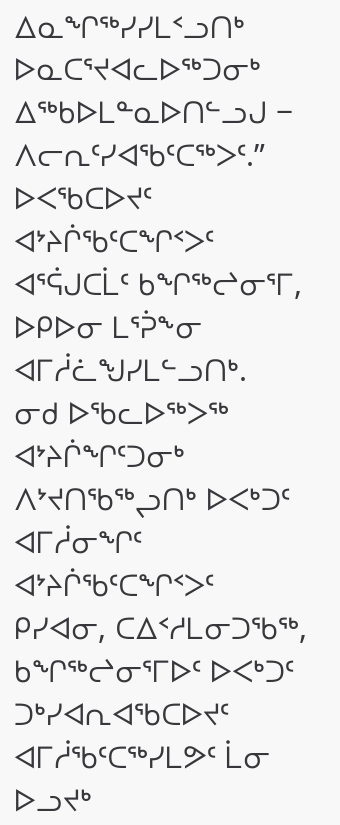ᐃᓇᖏᖅᓯᓯᒪᑉᓗᑎᒃ ᐅᓇᑕᕐᔪᐊᓚᐅᖅᑐᓂᒃ ᐃᖅᑲᐅᒪᓐᓇᐅᑎᓪᓗᒍ − ᐱᓕᕆᑦᓯᐊᖃᑦᑕᖅᐳᑦ.”
ᐅᐸᖃᑕᐅᔪᑦ ᐊᔾᔨᒌᖃᑦᑕᖏᑉᐳᑦ ᐊᕐᕌᒍᑕᒫᑦ ᑲᖏᖅᖠᓂᕐᒥ, ᐅᑭᐅᓂ ᒪᕐᕉᖕᓂ ᐊᒥᓲᓛᖑᓯᒪᓪᓗᑎᒃ.
ᓂᑯ ᐅᖃᓚᐅᖅᐳᖅ ᐊᔾᔨᒌᖏᑦᑐᓂᒃ ᐱᔾᔪᑎᖃᖅᖢᑎᒃ ᐅᐸᒃᑐᑦ ᐊᒥᓲᓂᖏᑦ ᐊᔾᔨᒌᖃᑦᑕᖏᑉᐳᑦ ᑭᓯᐊᓂ, ᑕᐃᑉᓱᒪᓂᑐᖃᖅ, ᑲᖏᖅᖠᓂᕐᒥᐅᑦ ᐅᐸᒃᑐᑦ ᑐᒃᓯᐊᕆᐊᖃᑕᐅᔪᑦ ᐊᒥᓲᖃᑦᑕᖅᓯᒪᕗᑦ ᒫᓂ ᐅᓗᔪᒃ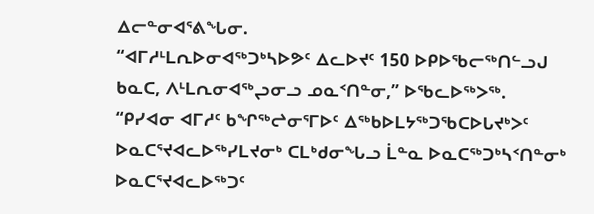ᐃᓕᓐᓂᐊᕐᕕᖓᓂ.
“ᐊᒥᓱᒻᒪᕆᐅᓂᐊᖅᑐᒃᓴᐅᕗᑦ ᐃᓚᐅᔪᑦ 150 ᐅᑭᐅᖃᓕᖅᑎᓪᓗᒍ ᑲᓇᑕ, ᐱᒻᒪᕆᓂᐊᖅᖢᓂᓗ ᓄᓇᑉᑎᓐᓂ,” ᐅᖃᓚᐅᖅᐳᖅ.
“ᑭᓯᐊᓂ ᐊᒥᓱᑦ ᑲᖏᖅᖠᓂᕐᒥᐅᑦ ᐃᖅᑲᐅᒪᔭᖅᑐᖃᑕᐅᒐᔪᒃᐳᑦ ᐅᓇᑕᕐᔪᐊᓚᐅᖅᓯᒪᔪᓂᒃ ᑕᒪᒃᑯᓂᖓᓗ ᒫᓐᓇ ᐅᓇᑕᖅᑐᒃᓴᑉᑎᓐᓂᒃ ᐅᓇᑕᕐᔪᐊᓚᐅᖅᑐᑦ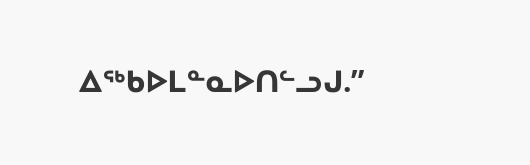ᐃᖅᑲᐅᒪᓐᓇᐅᑎᓪᓗᒍ.”